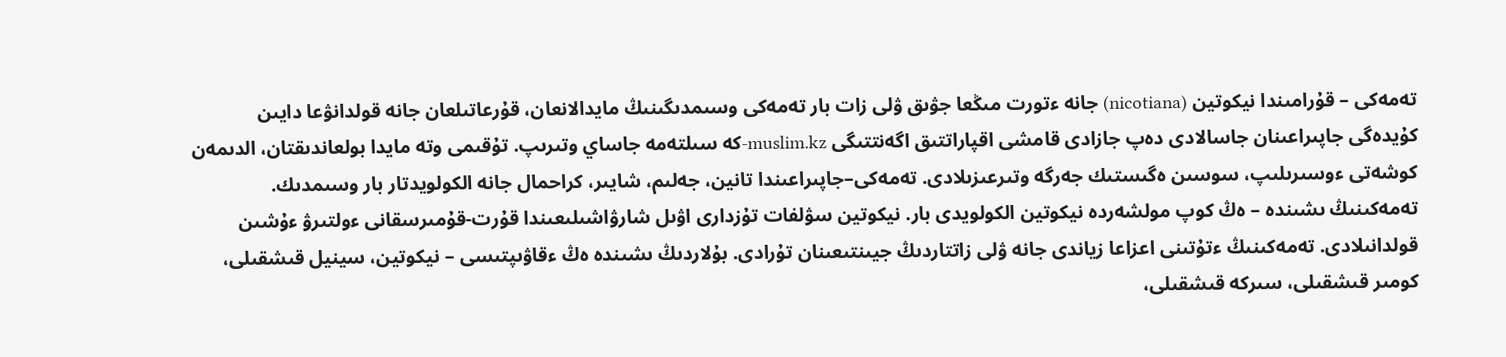تەمەكى – قۇرامىندا نيكوتين (nicotiana) جانە ءتورت مىڭعا جۋىق ۋلى زات بار تەمەكى وسىمدىگىنىڭ مايدالانعان، قۇرعاتىلعان جانە قولدانۋعا دايىن كۇيدەگى جاپىراعىنان جاسالادى دەپ جازادى قامشى اقپاراتتىق اگەنتتىگى muslim.kz-كە سىلتەمە جاساي وتىرىپ. تۇقىمى وتە مايدا بولعاندىقتان، الدىمەن كوشەتى ءوسىرىلىپ، سوسىن ەگىستىك جەرگە وتىرعىزىلادى. تەمەكى–جاپىراعىندا تانين، جەلىم، شايىر، كراحمال جانە الكولويدتار بار وسىمدىك. تەمەكىنىڭ ىشىندە – ەڭ كوپ مولشەردە نيكوتين الكولويدى بار. نيكوتين سۋلفات تۇزدارى اۋىل شارۋاشىلىعىندا قۇرت-قۇمىرسقانى ءولتىرۋ ءۇشىن قولدانىلادى. تەمەكىنىڭ ءتۇتىنى اعزاعا زياندى جانە ۋلى زاتتاردىڭ جيىنتىعىنان تۇرادى. بۇلاردىڭ ىشىندە ەڭ ءقاۋىپتىسى – نيكوتين، سينيل قىشقىلى، كومىر قىشقىلى، سىركە قىشقىلى،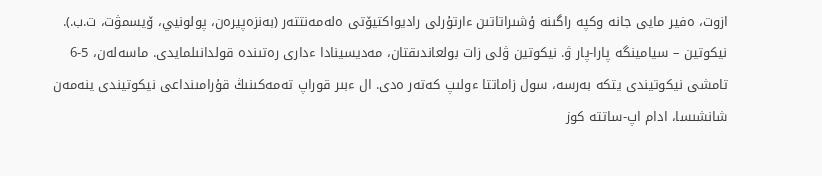ازوت، ەفير مايى جانە وكپە راگىنە ۇشىراتاتىن ءارتۇرلى راديواكتيۆتى ەلەمەنتتەر (بەنزەپيرەن، پولونيي، ۆيسمۋت، ت.ب.).
نيكوتين – سيامينگە پارا-پار ۋ. نيكوتين ۋلى زات بولعاندىقتان، مەديسينادا ءدارى رەتىندە قولدانىلمايدى. ماسەلەن، 5-6 تامشى نيكوتيندى يتكە بەرسە، سول زاماتتا ءولىپ كەتەر ەدى. ال ءبىر قوراپ تەمەكىنىڭ قۇرامىنداعى نيكوتيندى ينەمەن شانشىسا، ادام اپ-ساتتە كوز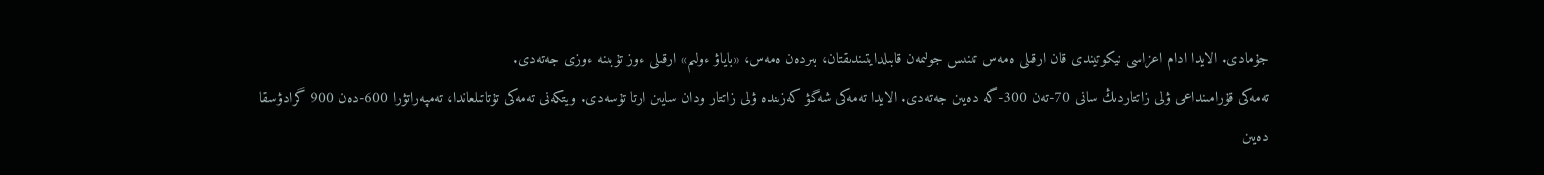جۇمادى. الايدا ادام اعزاسى نيكوتيندى قان ارقىلى ەمەس تىنىس جولىمەن قابىلدايتىندىقتان، بىردەن ەمەس، «باياۋ ءولىم» ارقىلى ءوز تۇبىنە ءوزى جەتەدى.
تەمەكى قۇرامىنداعى ۋلى زاتتاردىڭ سانى 70-تەن 300-گە دەيىن جەتەدى. الايدا تەمەكى شەگۋ كەزىندە ۋلى زاتتار ودان سايىن ارتا تۇسەدى. ويتكەنى تەمەكى تۇتاتىلعاندا، تەمپەراتۋرا 600-دەن 900 گرادۋسقا دەيىن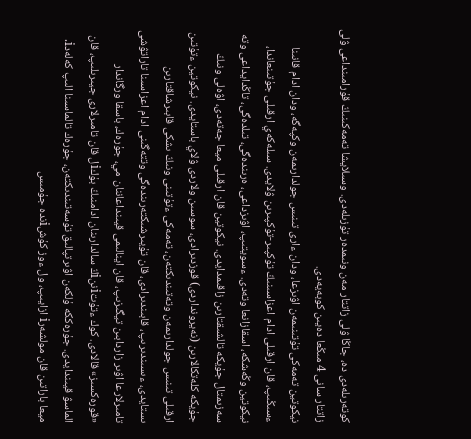كوتەرىلەدى دە، جاڭا ۋلى زاتتار مەن ونىمدەر تۇزىلەدى. وسىلايشا تەمەكىنىڭ قۇرامىنداعى ۋلى زاتتار سانى 4 مىڭعا دەيىن كوبەيەدى.
نيكوتين تەمەكى تۇتىنىمەن اۋىزعا، ودان ءارى تىنىس جولدارىمەن وكپەگە، ودان ادام قانىنا ءسىڭىپ، قان ارقىلى ادام اعزاسىنىڭ تۇكپىر-تۇكپىرىن ۋلايدى. سىلەكەي ارقىلى جۇتىنعاندا، نيكوتين وڭەشكە، اسقازانعا وتەدى. ءسويتىپ، اۋىزداعى، ەرىندەگى، تىلدەگى، تاڭدايداعى وتە سەزىمتال جۇيكە تالشىقتارىن زاقىمدايدى. نيكوتين قان ارقىلى ميعا جەتەدى، اۋەلى ونىڭ جۇيكە كلەتكالارىن (نەيرونداردى) قوزدىرادى، سوسىن ولاردى ۋلاي باستايدى. نيكوتين ءتۇتىن ارقىلى تىنىس جولدارىمەن وتەتىندىكتەن، تەمەكى ءتۇتىنى ونىڭ ىشكى قابىرشاقتارىن ىستايدى، ءىسىندىرىپ، قابىندىرادى، قان تۇيىرشىكتەرىندەگى وتتەگىنى ادام اعزاسىنا تاراتۋشى تامىرلارعا اۋىر زاردابىن تيگىزىپ، قان اينالىمى قيىنداعاننان مي، جۇرەك، باسقا ورگاندار «قورەكسىز» قالادى. كوك ءتۇتiننiڭ سالدارىنان ادامنىڭ بۇكiل قان تامىرلارى جيىرىلىپ، قان الماسۋ قيىندايدى. جۇرەككە ۇلكەن اۋىرتپالىق تۇسەتىندىكتەن، جۇرەك تالماسىنا الىپ كەلەدi. ميعا باراتىن قان مولشەرi ازايىپ، ول ءوز كۇشiندە جۇمىس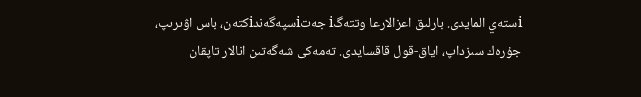iستەي المايدى. بارلىق اعزالارعا وتتەگi جەتiسپەگەندiكتەن، باس اۋىرىپ، جۇرەك سىزداپ، اياق-قول قاقسايدى. تەمەكى شەگەتىن انالار تاپقان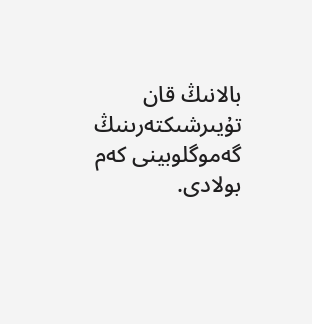بالانىڭ قان تۇيىرشىكتەرىنىڭ گەموگلوبينى كەم بولادى.